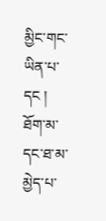མྱིང་གང་ཡིན་པ་དང ། ཐོག་མ་དང་ཐ་མ་མྱེད་པ་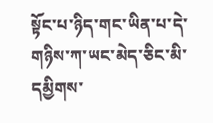སྟོང་པ་ཉིད་གང་ཡིན་པ་དེ་གཉིས་ཀ་ཡང་མེད་ཅིང་མི་དམྱིགས་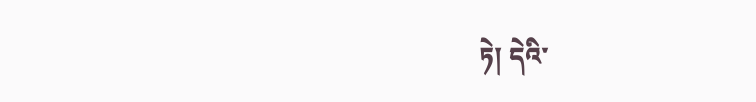ཏེ། དེའི་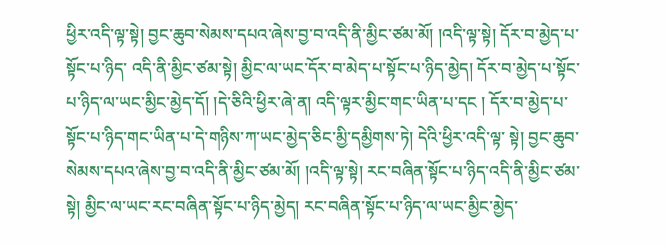ཕྱིར་འདི་ལྟ་སྟེ། བྱང་ཆུབ་སེམས་དཔའ་ཞེས་བྱ་བ་འདི་ནི་མྱིང་ཙམ་མོ། །འདི་ལྟ་སྟེ། དོར་བ་མྱེད་པ་སྟོང་པ་ཉིད་ འདི་ནི་མྱིང་ཙམ་སྟེ། མྱིང་ལ་ཡང་དོར་བ་མེད་པ་སྟོང་པ་ཉིད་མྱེད། དོར་བ་མྱེད་པ་སྟོང་པ་ཉིད་ལ་ཡང་མྱིང་མྱེད་དོ། །དེ་ཅིའི་ཕྱིར་ཞེ་ན། འདི་ལྟར་མྱིང་གང་ཡིན་པ་དང ། དོར་བ་མྱེད་པ་སྟོང་པ་ཉིད་གང་ཡིན་པ་དེ་གཉིས་ཀ་ཡང་མྱེད་ཅིང་མྱི་དམྱིགས་ཏེ། དེའི་ཕྱིར་འདི་ལྟ་ སྟེ། བྱང་ཆུབ་སེམས་དཔའ་ཞེས་བྱ་བ་འདི་ནི་མྱིང་ཙམ་མོ། །འདི་ལྟ་སྟེ། རང་བཞིན་སྟོང་པ་ཉིད་འདི་ནི་མྱིང་ཙམ་སྟེ། མྱིང་ལ་ཡང་རང་བཞིན་སྟོང་པ་ཉིད་མྱེད། རང་བཞིན་སྟོང་པ་ཉིད་ལ་ཡང་མྱིང་མྱེད་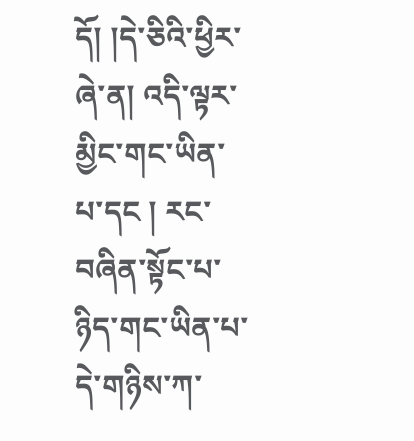དོ། །དེ་ཅིའི་ཕྱིར་ཞེ་ན། འདི་ལྟར་མྱིང་གང་ཡིན་པ་དང ། རང་བཞིན་སྟོང་པ་ཉིད་གང་ཡིན་པ་དེ་གཉིས་ཀ་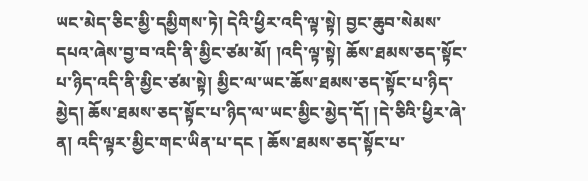ཡང་མེད་ཅིང་མྱི་དམྱིགས་ཏེ། དེའི་ཕྱིར་འདི་ལྟ་སྟེ། བྱང་ཆུབ་སེམས་དཔའ་ཞེས་བྱ་བ་འདི་ནི་མྱིང་ཙམ་མོ། །འདི་ལྟ་སྟེ། ཆོས་ཐམས་ཅད་སྟོང་པ་ཉིད་འདི་ནི་མྱིང་ཙམ་སྟེ། མྱིང་ལ་ཡང་ཆོས་ཐམས་ཅད་སྟོང་པ་ཉིད་ མྱེད། ཆོས་ཐམས་ཅད་སྟོང་པ་ཉིད་ལ་ཡང་མྱིང་མྱེད་དོ། །དེ་ཅིའི་ཕྱིར་ཞེ་ན། འདི་ལྟར་མྱིང་གང་ཡིན་པ་དང ། ཆོས་ཐམས་ཅད་སྟོང་པ་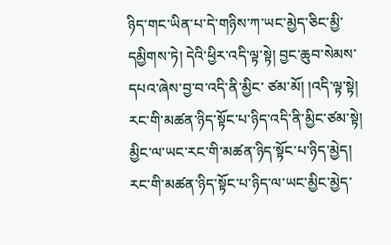ཉིད་གང་ཡིན་པ་དེ་གཉིས་ཀ་ཡང་མྱེད་ཅིང་མྱི་དམྱིགས་ཏེ། དེའི་ཕྱིར་འདི་ལྟ་སྟེ། བྱང་ཆུབ་སེམས་དཔའ་ཞེས་བྱ་བ་འདི་ནི་མྱིང་ ཙམ་མོ། །འདི་ལྟ་སྟེ། རང་གི་མཚན་ཉིད་སྟོང་པ་ཉིད་འདི་ནི་མྱིང་ཙམ་སྟེ། མྱིང་ལ་ཡང་རང་གི་མཚན་ཉིད་སྟོང་པ་ཉིད་མྱེད། རང་གི་མཚན་ཉིད་སྟོང་པ་ཉིད་ལ་ཡང་མྱིང་མྱེད་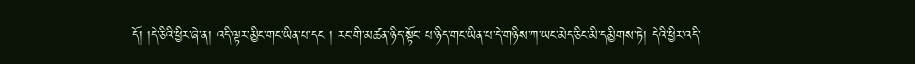དོ། །དེ་ཅིའི་ཕྱིར་ཞེ་ན། འདི་ལྟར་མྱིང་གང་ཡིན་པ་དང ། རང་གི་མཚན་ཉིད་སྟོང་ པ་ཉིད་གང་ཡིན་པ་དེ་གཉིས་ཀ་ཡང་མེད་ཅིང་མི་དམྱིགས་ཏེ། དེའི་ཕྱིར་འདི་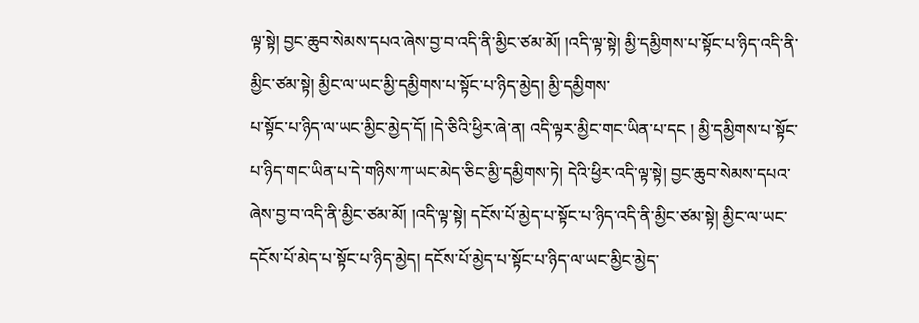ལྟ་སྟེ། བྱང་ཆུབ་སེམས་དཔའ་ཞེས་བྱ་བ་འདི་ནི་མྱིང་ཙམ་མོ། །འདི་ལྟ་སྟེ། མྱི་དམྱིགས་པ་སྟོང་པ་ཉིད་འདི་ནི་མྱིང་ཙམ་སྟེ། མྱིང་ལ་ཡང་མྱི་དམྱིགས་པ་སྟོང་པ་ཉིད་མྱེད། མྱི་དམྱིགས་
པ་སྟོང་པ་ཉིད་ལ་ཡང་མྱིང་མྱེད་དོ། །དེ་ཅིའི་ཕྱིར་ཞེ་ན། འདི་ལྟར་མྱིང་གང་ཡིན་པ་དང ། མྱི་དམྱིགས་པ་སྟོང་པ་ཉིད་གང་ཡིན་པ་དེ་གཉིས་ཀ་ཡང་མེད་ཅིང་མྱི་དམྱིགས་ཏེ། དེའི་ཕྱིར་འདི་ལྟ་སྟེ། བྱང་ཆུབ་སེམས་དཔའ་ཞེས་བྱ་བ་འདི་ནི་མྱིང་ཙམ་མོ། །འདི་ལྟ་སྟེ། དངོས་པོ་མྱེད་པ་སྟོང་པ་ཉིད་འདི་ནི་མྱིང་ཙམ་སྟེ། མྱིང་ལ་ཡང་དངོས་པོ་མེད་པ་སྟོང་པ་ཉིད་མྱེད། དངོས་པོ་མྱེད་པ་སྟོང་པ་ཉིད་ལ་ཡང་མྱིང་མྱེད་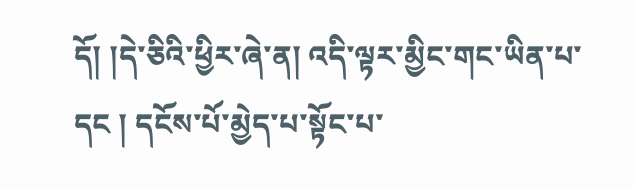དོ། །དེ་ཅིའི་ཕྱིར་ཞེ་ན། འདི་ལྟར་མྱིང་གང་ཡིན་པ་དང ། དངོས་པོ་མྱེད་པ་སྟོང་པ་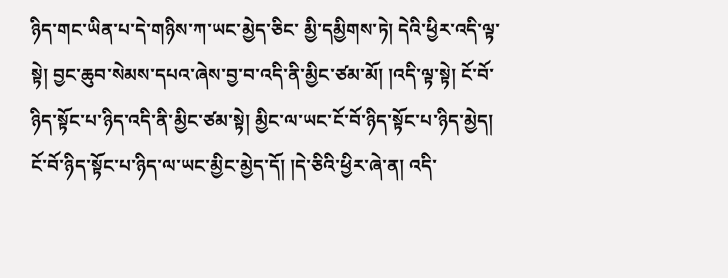ཉིད་གང་ཡིན་པ་དེ་གཉིས་ཀ་ཡང་མྱེད་ཅིང་ མྱི་དམྱིགས་ཏེ། དེའི་ཕྱིར་འདི་ལྟ་སྟེ། བྱང་ཆུབ་སེམས་དཔའ་ཞེས་བྱ་བ་འདི་ནི་མྱིང་ཙམ་མོ། །འདི་ལྟ་སྟེ། ངོ་བོ་ཉིད་སྟོང་པ་ཉིད་འདི་ནི་མྱིང་ཙམ་སྟེ། མྱིང་ལ་ཡང་ངོ་བོ་ཉིད་སྟོང་པ་ཉིད་མྱེད། ངོ་བོ་ཉིད་སྟོང་པ་ཉིད་ལ་ཡང་མྱིང་མྱེད་དོ། །དེ་ཅིའི་ཕྱིར་ཞེ་ན། འདི་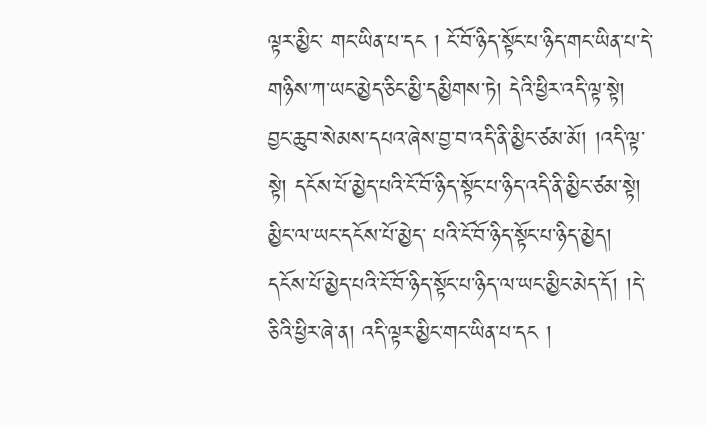ལྟར་མྱིང་ གང་ཡིན་པ་དང ། ངོ་བོ་ཉིད་སྟོང་པ་ཉིད་གང་ཡིན་པ་དེ་གཉིས་ཀ་ཡང་མྱེད་ཅིང་མྱི་དམྱིགས་ཏེ། དེའི་ཕྱིར་འདི་ལྟ་སྟེ། བྱང་ཆུབ་སེམས་དཔའ་ཞེས་བྱ་བ་འདི་ནི་མྱིང་ཙམ་མོ། །འདི་ལྟ་སྟེ། དངོས་པོ་མྱེད་པའི་ངོ་བོ་ཉིད་སྟོང་པ་ཉིད་འདི་ནི་མྱིང་ཙམ་སྟེ། མྱིང་ལ་ཡང་དངོས་པོ་མྱེད་ པའི་ངོ་བོ་ཉིད་སྟོང་པ་ཉིད་མྱེད། དངོས་པོ་མྱེད་པའི་ངོ་བོ་ཉིད་སྟོང་པ་ཉིད་ལ་ཡང་མྱིང་མེད་དོ། །དེ་ཅིའི་ཕྱིར་ཞེ་ན། འདི་ལྟར་མྱིང་གང་ཡིན་པ་དང །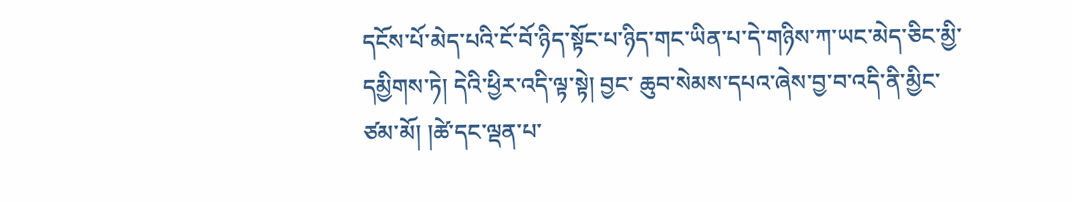དངོས་པོ་མེད་པའི་ངོ་བོ་ཉིད་སྟོང་པ་ཉིད་གང་ཡིན་པ་དེ་གཉིས་ཀ་ཡང་མེད་ཅིང་མྱི་དམྱིགས་ཏེ། དེའི་ཕྱིར་འདི་ལྟ་སྟེ། བྱང་ ཆུབ་སེམས་དཔའ་ཞེས་བྱ་བ་འདི་ནི་མྱིང་ཙམ་མོ། །ཚེ་དང་ལྡན་པ་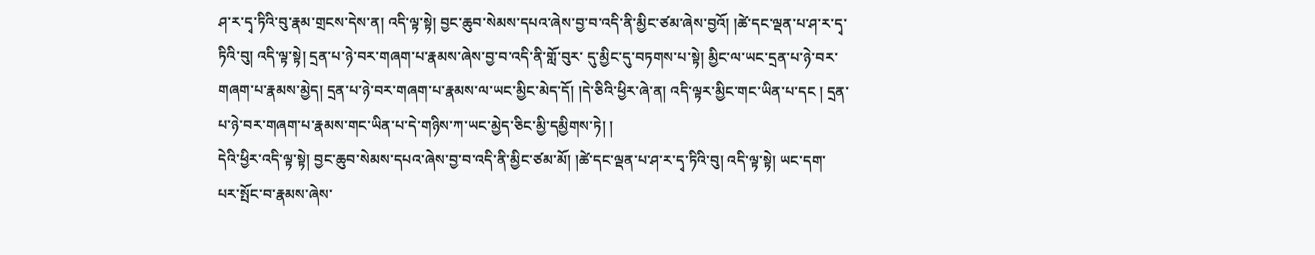ཤ་ར་དྭ་ཏིའི་བུ་རྣམ་གྲངས་དེས་ན། འདི་ལྟ་སྟེ། བྱང་ཆུབ་སེམས་དཔའ་ཞེས་བྱ་བ་འདི་ནི་མྱིང་ཙམ་ཞེས་བྱའོ། །ཚེ་དང་ལྡན་པ་ཤ་ར་དྭ་ཏིའི་བུ། འདི་ལྟ་སྟེ། དྲན་པ་ཉེ་བར་གཞག་པ་རྣམས་ཞེས་བྱ་བ་འདི་ནི་གློ་བུར་ དུ་མྱིང་དུ་བཏགས་པ་སྟེ། མྱིང་ལ་ཡང་དྲན་པ་ཉེ་བར་གཞག་པ་རྣམས་མྱེད། དྲན་པ་ཉེ་བར་གཞག་པ་རྣམས་ལ་ཡང་མྱིང་མེད་དོ། །དེ་ཅིའི་ཕྱིར་ཞེ་ན། འདི་ལྟར་མྱིང་གང་ཡིན་པ་དང ། དྲན་པ་ཉེ་བར་གཞག་པ་རྣམས་གང་ཡིན་པ་དེ་གཉིས་ཀ་ཡང་མྱེད་ཅིང་མྱི་དམྱིགས་ཏེ། །
དེའི་ཕྱིར་འདི་ལྟ་སྟེ། བྱང་ཆུབ་སེམས་དཔའ་ཞེས་བྱ་བ་འདི་ནི་མྱིང་ཙམ་མོ། །ཚེ་དང་ལྡན་པ་ཤ་ར་དྭ་ཏིའི་བུ། འདི་ལྟ་སྟེ། ཡང་དག་པར་སྤོང་བ་རྣམས་ཞེས་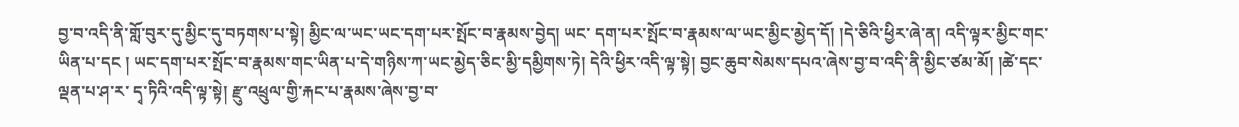བྱ་བ་འདི་ནི་གློ་བུར་དུ་མྱིང་དུ་བཏགས་པ་སྟེ། མྱིང་ལ་ཡང་ཡང་དག་པར་སྤོང་བ་རྣམས་བྱེད། ཡང་ དག་པར་སྤོང་བ་རྣམས་ལ་ཡང་མྱིང་མྱེད་དོ། །དེ་ཅིའི་ཕྱིར་ཞེ་ན། འདི་ལྟར་མྱིང་གང་ཡིན་པ་དང ། ཡང་དག་པར་སྤོང་བ་རྣམས་གང་ཡིན་པ་དེ་གཉིས་ཀ་ཡང་མྱེད་ཅིང་མྱི་དམྱིགས་ཏེ། དེའི་ཕྱིར་འདི་ལྟ་སྟེ། བྱང་ཆུབ་སེམས་དཔའ་ཞེས་བྱ་བ་འདི་ནི་མྱིང་ཙམ་མོ། །ཚེ་དང་ལྡན་པ་ཤ་ར་ དྭ་ཏིའི་འདི་ལྟ་སྟེ། རྫུ་འཕྲུལ་གྱི་རྐང་པ་རྣམས་ཞེས་བྱ་བ་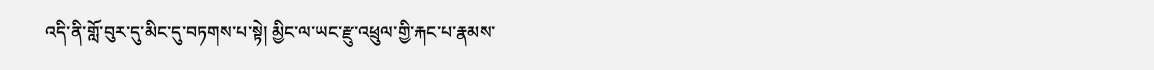འདི་ནི་གློ་བུར་དུ་མིང་དུ་བཏགས་པ་སྟེ། མྱིང་ལ་ཡང་རྫུ་འཕྲུལ་གྱི་རྐང་པ་རྣམས་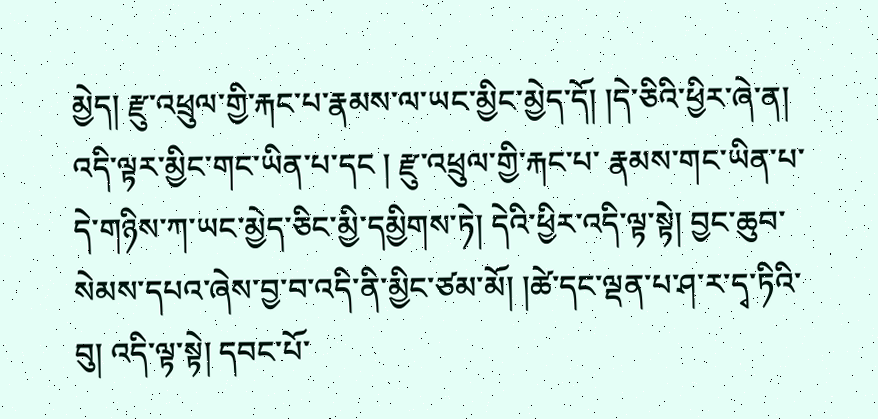མྱེད། རྫུ་འཕྲུལ་གྱི་རྐང་པ་རྣམས་ལ་ཡང་མྱིང་མྱེད་དོ། །དེ་ཅིའི་ཕྱིར་ཞེ་ན། འདི་ལྟར་མྱིང་གང་ཡིན་པ་དང ། རྫུ་འཕྲུལ་གྱི་རྐང་པ་ རྣམས་གང་ཡིན་པ་དེ་གཉིས་ཀ་ཡང་མྱེད་ཅིང་མྱི་དམྱིགས་ཏེ། དེའི་ཕྱིར་འདི་ལྟ་སྟེ། བྱང་ཆུབ་སེམས་དཔའ་ཞེས་བྱ་བ་འདི་ནི་མྱིང་ཙམ་མོ། །ཚེ་དང་ལྡན་པ་ཤ་ར་དྭ་ཏིའི་བུ། འདི་ལྟ་སྟེ། དབང་པོ་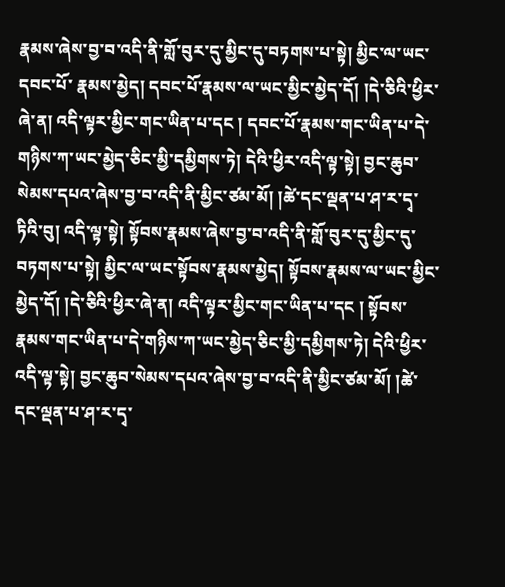རྣམས་ཞེས་བྱ་བ་འདི་ནི་གློ་བུར་དུ་མྱིང་དུ་བཏགས་པ་སྟེ། མྱིང་ལ་ཡང་དབང་པོ་ རྣམས་མྱེད། དབང་པོ་རྣམས་ལ་ཡང་མྱིང་མྱེད་དོ། །དེ་ཅིའི་ཕྱིར་ཞེ་ན། འདི་ལྟར་མྱིང་གང་ཡིན་པ་དང ། དབང་པོ་རྣམས་གང་ཡིན་པ་དེ་གཉིས་ཀ་ཡང་མྱེད་ཅིང་མྱི་དམྱིགས་ཏེ། དེའི་ཕྱིར་འདི་ལྟ་སྟེ། བྱང་ཆུབ་སེམས་དཔའ་ཞེས་བྱ་བ་འདི་ནི་མྱིང་ཙམ་མོ། །ཚེ་དང་ལྡན་པ་ཤ་ར་དྭ་ ཏིའི་བུ། འདི་ལྟ་སྟེ། སྟོབས་རྣམས་ཞེས་བྱ་བ་འདི་ནི་གློ་བུར་དུ་མྱིང་དུ་བཏགས་པ་སྟེ། མྱིང་ལ་ཡང་སྟོབས་རྣམས་མྱེད། སྟོབས་རྣམས་ལ་ཡང་མྱིང་མྱེད་དོ། །དེ་ཅིའི་ཕྱིར་ཞེ་ན། འདི་ལྟར་མྱིང་གང་ཡིན་པ་དང ། སྟོབས་རྣམས་གང་ཡིན་པ་དེ་གཉིས་ཀ་ཡང་མྱེད་ཅིང་མྱི་དམྱིགས་ཏེ། དེའི་ཕྱིར་འདི་ལྟ་སྟེ། བྱང་ཆུབ་སེམས་དཔའ་ཞེས་བྱ་བ་འདི་ནི་མྱིང་ཙམ་མོ། །ཚེ་དང་ལྡན་པ་ཤ་ར་དྭ་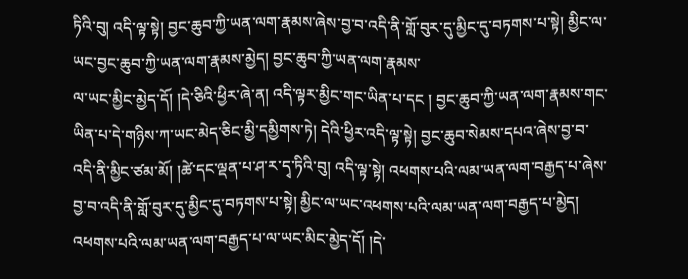ཏིའི་བུ། འདི་ལྟ་སྟེ། བྱང་ཆུབ་ཀྱི་ཡན་ལག་རྣམས་ཞེས་བྱ་བ་འདི་ནི་གློ་བུར་དུ་མྱིང་དུ་བཏགས་པ་སྟེ། མྱིང་ལ་ཡང་བྱང་ཆུབ་ཀྱི་ཡན་ལག་རྣམས་མྱེད། བྱང་ཆུབ་ཀྱི་ཡན་ལག་རྣམས་
ལ་ཡང་མྱིང་མྱེད་དོ། །དེ་ཅིའི་ཕྱིར་ཞེ་ན། འདི་ལྟར་མྱིང་གང་ཡིན་པ་དང ། བྱང་ཆུབ་ཀྱི་ཡན་ལག་རྣམས་གང་ཡིན་པ་དེ་གཉིས་ཀ་ཡང་མེད་ཅིང་མྱི་དམྱིགས་ཏེ། དེའི་ཕྱིར་འདི་ལྟ་སྟེ། བྱང་ཆུབ་སེམས་དཔའ་ཞེས་བྱ་བ་འདི་ནི་མྱིང་ཙམ་མོ། །ཚེ་དང་ལྡན་པ་ཤ་ར་དྭ་ཏིའི་བུ། འདི་ལྟ་སྟེ། འཕགས་པའི་ལམ་ཡན་ལག་བརྒྱད་པ་ཞེས་བྱ་བ་འདི་ནི་གློ་བུར་དུ་མྱིང་དུ་བཏགས་པ་སྟེ། མྱིང་ལ་ཡང་འཕགས་པའི་ལམ་ཡན་ལག་བརྒྱད་པ་མྱེད། འཕགས་པའི་ལམ་ཡན་ལག་བརྒྱད་པ་ལ་ཡང་མིང་མྱེད་དོ། །དེ་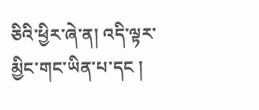ཅིའི་ཕྱིར་ཞེ་ན། འདི་ལྟར་མྱིང་གང་ཡིན་པ་དང །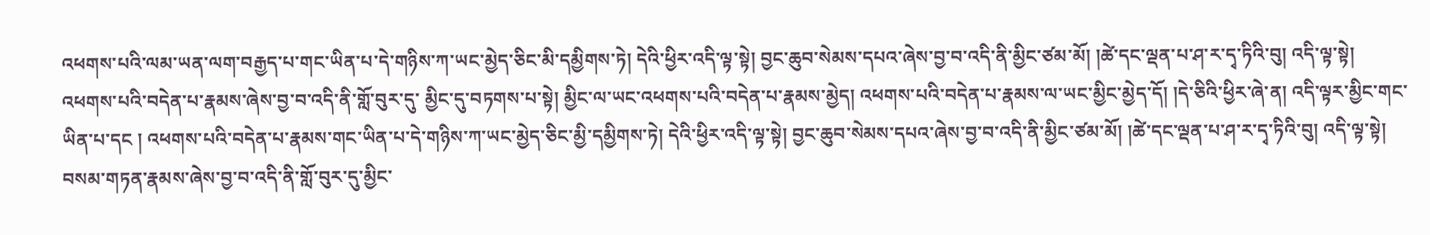འཕགས་པའི་ལམ་ཡན་ལག་བརྒྱད་པ་གང་ཡིན་པ་དེ་གཉིས་ཀ་ཡང་མྱེད་ཅིང་མི་དམྱིགས་ཏེ། དེའི་ཕྱིར་འདི་ལྟ་སྟེ། བྱང་ཆུབ་སེམས་དཔའ་ཞེས་བྱ་བ་འདི་ནི་མྱིང་ཙམ་མོ། །ཚེ་དང་ལྡན་པ་ཤ་ར་དྭ་ཏིའི་བུ། འདི་ལྟ་སྟེ། འཕགས་པའི་བདེན་པ་རྣམས་ཞེས་བྱ་བ་འདི་ནི་གློ་བུར་དུ་ མྱིང་དུ་བཏགས་པ་སྟེ། མྱིང་ལ་ཡང་འཕགས་པའི་བདེན་པ་རྣམས་མྱེད། འཕགས་པའི་བདེན་པ་རྣམས་ལ་ཡང་མྱིང་མྱེད་དོ། །དེ་ཅིའི་ཕྱིར་ཞེ་ན། འདི་ལྟར་མྱིང་གང་ཡིན་པ་དང ། འཕགས་པའི་བདེན་པ་རྣམས་གང་ཡིན་པ་དེ་གཉིས་ཀ་ཡང་མྱེད་ཅིང་མྱི་དམྱིགས་ཏེ། དེའི་ཕྱིར་འདི་ལྟ་སྟེ། བྱང་ཆུབ་སེམས་དཔའ་ཞེས་བྱ་བ་འདི་ནི་མྱིང་ཙམ་མོ། །ཚེ་དང་ལྡན་པ་ཤ་ར་དྭ་ཏིའི་བུ། འདི་ལྟ་སྟེ། བསམ་གཏན་རྣམས་ཞེས་བྱ་བ་འདི་ནི་གློ་བུར་དུ་མྱིང་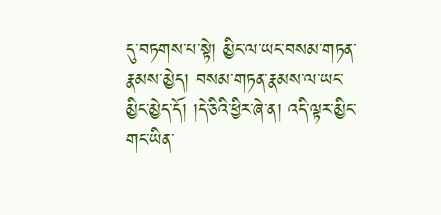དུ་བཏགས་པ་སྟེ། མྱིང་ལ་ཡང་བསམ་གཏན་རྣམས་མྱེད། བསམ་གཏན་རྣམས་ལ་ཡང་ མྱིང་མྱེད་དོ། །དེ་ཅིའི་ཕྱིར་ཞེ་ན། འདི་ལྟར་མྱིང་གང་ཡིན་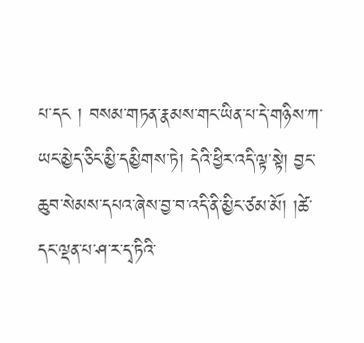པ་དང ། བསམ་གཏན་རྣམས་གང་ཡིན་པ་དེ་གཉིས་ཀ་ཡང་མྱེད་ཅིང་མྱི་དམྱིགས་ཏེ། དེའི་ཕྱིར་འདི་ལྟ་སྟེ། བྱང་ཆུབ་སེམས་དཔའ་ཞེས་བྱ་བ་འདི་ནི་མྱིང་ཙམ་མོ། །ཚེ་དང་ལྡན་པ་ཤ་ར་དྭ་ཏིའི་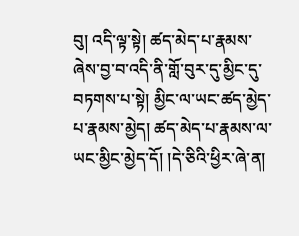བུ། འདི་ལྟ་སྟེ། ཚད་མེད་པ་རྣམས་ཞེས་བྱ་བ་འདི་ནི་གློ་བུར་དུ་མྱིང་དུ་བཏགས་པ་སྟེ། མྱིང་ལ་ཡང་ཚད་མྱེད་པ་རྣམས་མྱེད། ཚད་མེད་པ་རྣམས་ལ་ཡང་མྱིང་མྱེད་དོ། །དེ་ཅིའི་ཕྱིར་ཞེ་ན།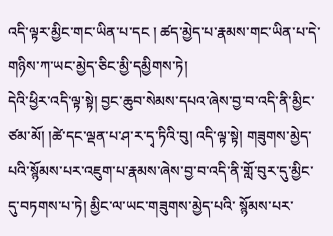འདི་ལྟར་མྱིང་གང་ཡིན་པ་དང ། ཚད་མྱེད་པ་རྣམས་གང་ཡིན་པ་དེ་གཉིས་ཀ་ཡང་མྱེད་ཅིང་མྱི་དམྱིགས་ཏེ།
དེའི་ཕྱིར་འདི་ལྟ་སྟེ། བྱང་ཆུབ་སེམས་དཔའ་ཞེས་བྱ་བ་འདི་ནི་མྱིང་ཙམ་མོ། །ཚེ་དང་ལྡན་པ་ཤ་ར་དྭ་ཏིའི་བུ། འདི་ལྟ་སྟེ། གཟུགས་མྱེད་པའི་སྙོམས་པར་འཇུག་པ་རྣམས་ཞེས་བྱ་བ་འདི་ནི་གློ་བུར་དུ་མྱིང་དུ་བཏགས་པ་ཏེ། མྱིང་ལ་ཡང་གཟུགས་མྱེད་པའི་ སྙོམས་པར་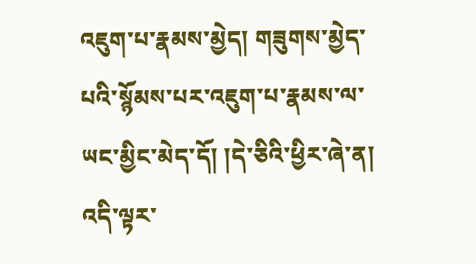འཇུག་པ་རྣམས་མྱེད། གཟུགས་མྱེད་པའི་སྙོམས་པར་འཇུག་པ་རྣམས་ལ་ཡང་མྱིང་མེད་དོ། །དེ་ཅིའི་ཕྱིར་ཞེ་ན། འདི་ལྟར་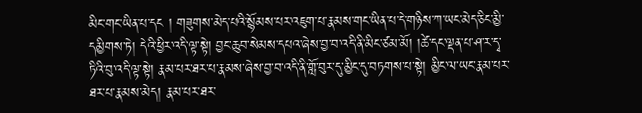མིང་གང་ཡིན་པ་དང ། གཟུགས་མེད་པའི་སྙོམས་པར་འཇུག་པ་རྣམས་གང་ཡིན་པ་དེ་གཉིས་ཀ་ཡང་མེད་ཅིང་མྱི་དམྱིགས་ཏེ། དེའི་ཕྱིར་འདི་ལྟ་སྟེ། བྱང་ཆུབ་སེམས་དཔའ་ཞེས་བྱ་བ་འདི་ནི་མིང་ཙམ་མོ། །ཚེ་དང་ལྡན་པ་ཤ་ར་དྭ་ཏིའི་བུ་འདི་ལྟ་སྟེ། རྣམ་པར་ཐར་པ་རྣམས་ཞེས་བྱ་བ་འདི་ནི་གློ་བུར་དུ་མྱིང་དུ་བཏགས་པ་སྟེ། མྱིང་ལ་ཡང་རྣམ་པར་ཐར་པ་རྣམས་མེད། རྣམ་པར་ཐར་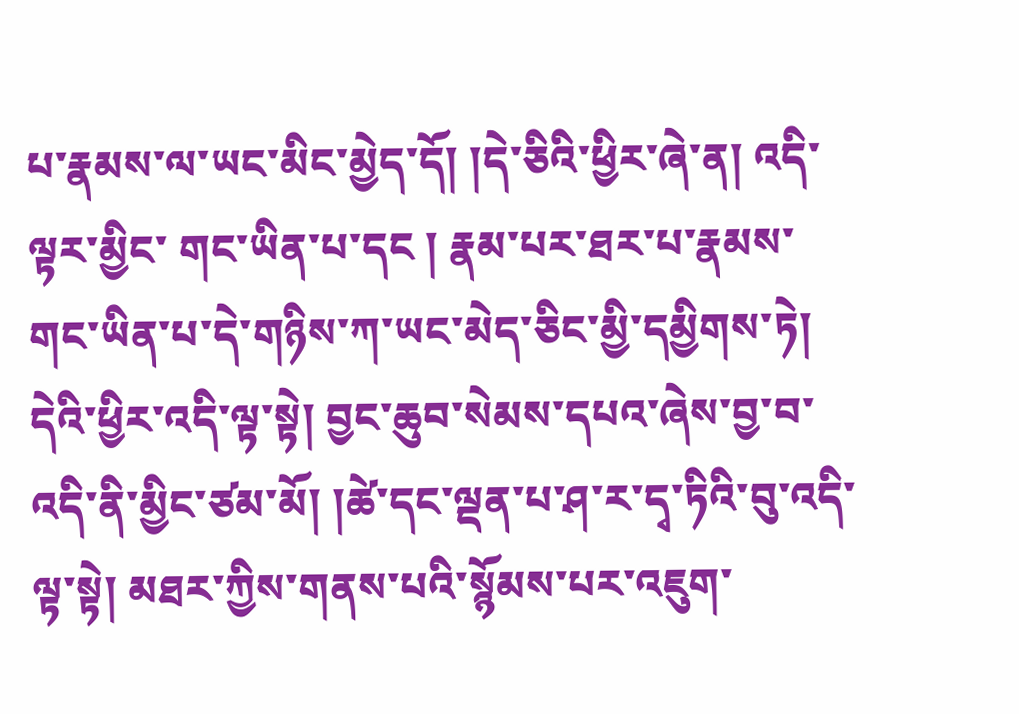པ་རྣམས་ལ་ཡང་མིང་མྱེད་དོ། །དེ་ཅིའི་ཕྱིར་ཞེ་ན། འདི་ལྟར་མྱིང་ གང་ཡིན་པ་དང ། རྣམ་པར་ཐར་པ་རྣམས་གང་ཡིན་པ་དེ་གཉིས་ཀ་ཡང་མེད་ཅིང་མྱི་དམྱིགས་ཏེ། དེའི་ཕྱིར་འདི་ལྟ་སྟེ། བྱང་ཆུབ་སེམས་དཔའ་ཞེས་བྱ་བ་འདི་ནི་མྱིང་ཙམ་མོ། །ཚེ་དང་ལྡན་པ་ཤ་ར་དྭ་ཏིའི་བུ་འདི་ལྟ་སྟེ། མཐར་ཀྱིས་གནས་པའི་སྙོམས་པར་འཇུག་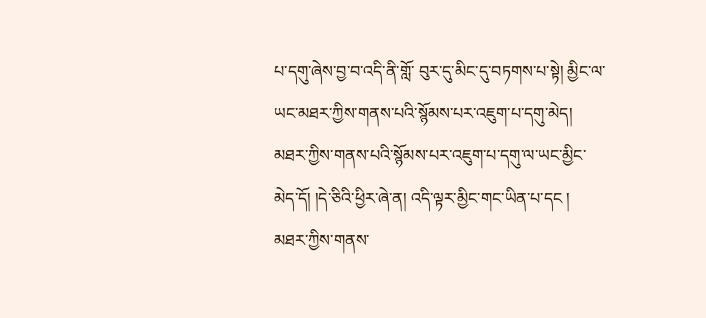པ་དགུ་ཞེས་བྱ་བ་འདི་ནི་གློ་ བུར་དུ་མིང་དུ་བཏགས་པ་སྟེ། མྱིང་ལ་ཡང་མཐར་ཀྱིས་གནས་པའི་སྙོམས་པར་འཇུག་པ་དགུ་མེད། མཐར་ཀྱིས་གནས་པའི་སྙོམས་པར་འཇུག་པ་དགུ་ལ་ཡང་མྱིང་མེད་དོ། །དེ་ཅིའི་ཕྱིར་ཞེ་ན། འདི་ལྟར་མྱིང་གང་ཡིན་པ་དང ། མཐར་ཀྱིས་གནས་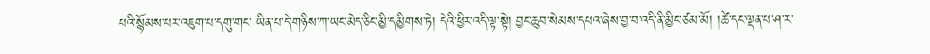པའི་སྙོམས་པར་འཇུག་པ་དགུ་གང་ ཡིན་པ་དེ་གཉིས་ཀ་ཡང་མེད་ཅིང་མྱི་དམྱིགས་ཏེ། དེའི་ཕྱིར་འདི་ལྟ་སྟེ། བྱང་ཆུབ་སེམས་དཔའ་ཞེས་བྱ་བ་འདི་ནི་མྱིང་ཙམ་མོ། །ཚེ་དང་ལྡན་པ་ཤ་ར་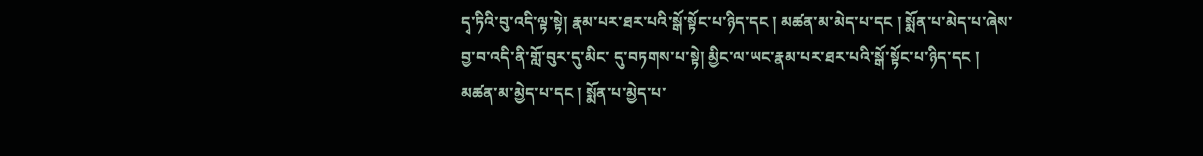དྭ་ཏིའི་བུ་འདི་ལྟ་སྟེ། རྣམ་པར་ཐར་པའི་སྒོ་སྟོང་པ་ཉིད་དང ། མཚན་མ་མེད་པ་དང ། སྨོན་པ་མེད་པ་ཞེས་བྱ་བ་འདི་ནི་གློ་བུར་དུ་མིང་ དུ་བཏགས་པ་སྟེ། མྱིང་ལ་ཡང་རྣམ་པར་ཐར་པའི་སྒོ་སྟོང་པ་ཉིད་དང ། མཚན་མ་མྱེད་པ་དང ། སྨོན་པ་མྱེད་པ་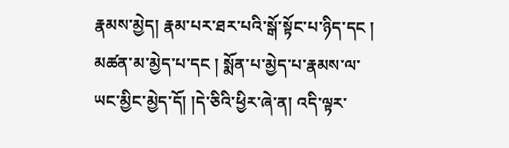རྣམས་མྱེད། རྣམ་པར་ཐར་པའི་སྒོ་སྟོང་པ་ཉིད་དང ། མཚན་མ་མྱེད་པ་དང ། སྨོན་པ་མྱེད་པ་རྣམས་ལ་ཡང་མྱིང་མྱེད་དོ། །དེ་ཅིའི་ཕྱིར་ཞེ་ན། འདི་ལྟར་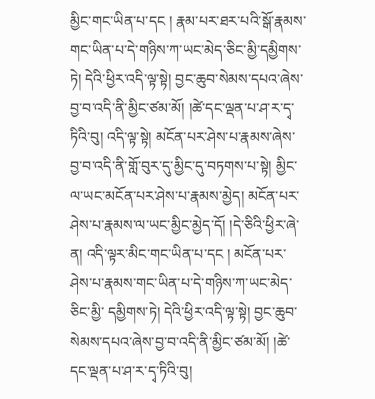མྱིང་གང་ཡིན་པ་དང ། རྣམ་པར་ཐར་པའི་སྒོ་རྣམས་གང་ཡིན་པ་དེ་གཉིས་ཀ་ཡང་མེད་ཅིང་མྱི་དམྱིགས་ཏེ། དེའི་ཕྱིར་འདི་ལྟ་སྟེ། བྱང་ཆུབ་སེམས་དཔའ་ཞེས་བྱ་བ་འདི་ནི་མྱིང་ཙམ་མོ། །ཚེ་དང་ལྡན་པ་ཤ་ར་དྭ་ཏིའི་བུ། འདི་ལྟ་སྟེ། མངོན་པར་ཤེས་པ་རྣམས་ཞེས་ བྱ་བ་འདི་ནི་གློ་བུར་དུ་མྱིང་དུ་བཏགས་པ་སྟེ། མྱིང་ལ་ཡང་མངོན་པར་ཤེས་པ་རྣམས་མྱེད། མངོན་པར་ཤེས་པ་རྣམས་ལ་ཡང་མྱིང་མྱེད་དོ། །དེ་ཅིའི་ཕྱིར་ཞེ་ན། འདི་ལྟར་མིང་གང་ཡིན་པ་དང ། མངོན་པར་ཤེས་པ་རྣམས་གང་ཡིན་པ་དེ་གཉིས་ཀ་ཡང་མེད་ཅིང་མྱི་ དམྱིགས་ཏེ། དེའི་ཕྱིར་འདི་ལྟ་སྟེ། བྱང་ཆུབ་སེམས་དཔའ་ཞེས་བྱ་བ་འདི་ནི་མྱིང་ཙམ་མོ། །ཚེ་དང་ལྡན་པ་ཤ་ར་དྭ་ཏིའི་བུ།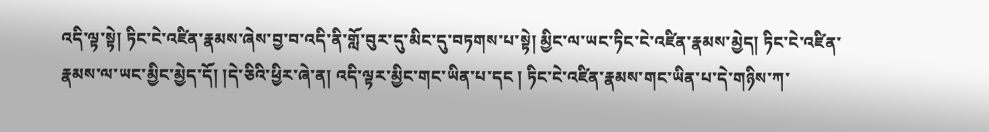འདི་ལྟ་སྟེ། ཏིང་ངེ་འཛིན་རྣམས་ཞེས་བྱ་བ་འདི་ནི་གློ་བུར་དུ་མིང་དུ་བཏགས་པ་སྟེ། མྱིང་ལ་ཡང་ཏིང་ངེ་འཛིན་རྣམས་མྱེད། ཏིང་ངེ་འཛིན་ རྣམས་ལ་ཡང་མྱིང་མྱེད་དོ། །དེ་ཅིའི་ཕྱིར་ཞེ་ན། འདི་ལྟར་མྱིང་གང་ཡིན་པ་དང ། ཏིང་ངེ་འཛིན་རྣམས་གང་ཡིན་པ་དེ་གཉིས་ཀ་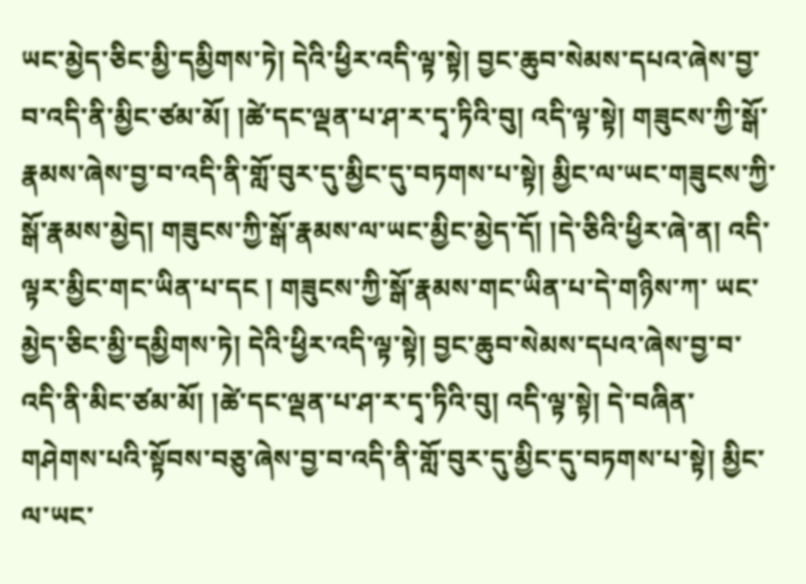ཡང་མྱེད་ཅིང་མྱི་དམྱིགས་ཏེ། དེའི་ཕྱིར་འདི་ལྟ་སྟེ། བྱང་ཆུབ་སེམས་དཔའ་ཞེས་བྱ་བ་འདི་ནི་མྱིང་ཙམ་མོ། །ཚེ་དང་ལྡན་པ་ཤ་ར་དྭ་ཏིའི་བུ། འདི་ལྟ་སྟེ། གཟུངས་ཀྱི་སྒོ་རྣམས་ཞེས་བྱ་བ་འདི་ནི་གློ་བུར་དུ་མྱིང་དུ་བཏགས་པ་སྟེ། མྱིང་ལ་ཡང་གཟུངས་ཀྱི་སྒོ་རྣམས་མྱེད། གཟུངས་ཀྱི་སྒོ་རྣམས་ལ་ཡང་མྱིང་མྱེད་དོ། །དེ་ཅིའི་ཕྱིར་ཞེ་ན། འདི་ལྟར་མྱིང་གང་ཡིན་པ་དང ། གཟུངས་ཀྱི་སྒོ་རྣམས་གང་ཡིན་པ་དེ་གཉིས་ཀ་ ཡང་མྱེད་ཅིང་མྱི་དམྱིགས་ཏེ། དེའི་ཕྱིར་འདི་ལྟ་སྟེ། བྱང་ཆུབ་སེམས་དཔའ་ཞེས་བྱ་བ་འདི་ནི་མིང་ཙམ་མོ། །ཚེ་དང་ལྡན་པ་ཤ་ར་དྭ་ཏིའི་བུ། འདི་ལྟ་སྟེ། དེ་བཞིན་གཤེགས་པའི་སྟོབས་བཅུ་ཞེས་བྱ་བ་འདི་ནི་གློ་བུར་དུ་མྱིང་དུ་བཏགས་པ་སྟེ། མྱིང་ལ་ཡང་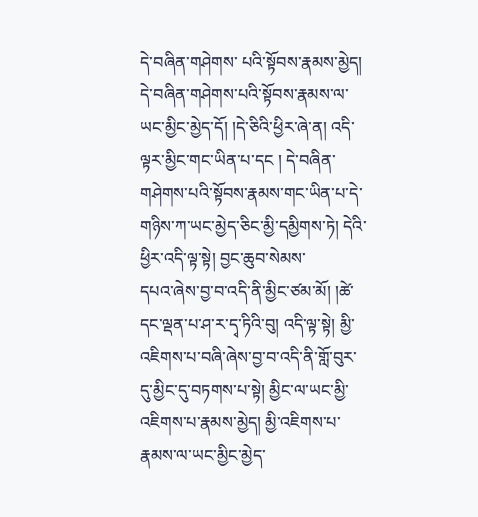དེ་བཞིན་གཤེགས་ པའི་སྟོབས་རྣམས་མྱེད། དེ་བཞིན་གཤེགས་པའི་སྟོབས་རྣམས་ལ་ཡང་མྱིང་མྱེད་དོ། །དེ་ཅིའི་ཕྱིར་ཞེ་ན། འདི་ལྟར་མྱིང་གང་ཡིན་པ་དང ། དེ་བཞིན་གཤེགས་པའི་སྟོབས་རྣམས་གང་ཡིན་པ་དེ་གཉིས་ཀ་ཡང་མྱེད་ཅིང་མྱི་དམྱིགས་ཏེ། དེའི་ཕྱིར་འདི་ལྟ་སྟེ། བྱང་ཆུབ་སེམས་
དཔའ་ཞེས་བྱ་བ་འདི་ནི་མྱིང་ཙམ་མོ། །ཚེ་དང་ལྡན་པ་ཤ་ར་དྭ་ཏིའི་བུ། འདི་ལྟ་སྟེ། མྱི་འཇིགས་པ་བཞི་ཞེས་བྱ་བ་འདི་ནི་གློ་བུར་དུ་མྱིང་དུ་བཏགས་པ་སྟེ། མྱིང་ལ་ཡང་མྱི་འཇིགས་པ་རྣམས་མྱེད། མྱི་འཇིགས་པ་རྣམས་ལ་ཡང་མྱིང་མྱེད་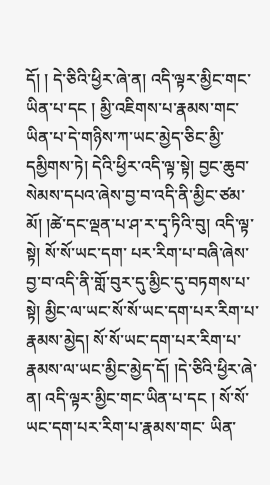དོ། ། དེ་ཅིའི་ཕྱིར་ཞེ་ན། འདི་ལྟར་མྱིང་གང་ཡིན་པ་དང ། མྱི་འཇིགས་པ་རྣམས་གང་ཡིན་པ་དེ་གཉིས་ཀ་ཡང་མྱེད་ཅིང་མྱི་དམྱིགས་ཏེ། དེའི་ཕྱིར་འདི་ལྟ་སྟེ། བྱང་ཆུབ་སེམས་དཔའ་ཞེས་བྱ་བ་འདི་ནི་མྱིང་ཙམ་མོ། །ཚེ་དང་ལྡན་པ་ཤ་ར་དྭ་ཏིའི་བུ། འདི་ལྟ་སྟེ། སོ་སོ་ཡང་དག་ པར་རིག་པ་བཞི་ཞེས་བྱ་བ་འདི་ནི་གློ་བུར་དུ་མྱིང་དུ་བཏགས་པ་སྟེ། མྱིང་ལ་ཡང་སོ་སོ་ཡང་དག་པར་རིག་པ་རྣམས་མྱེད། སོ་སོ་ཡང་དག་པར་རིག་པ་རྣམས་ལ་ཡང་མྱིང་མྱེད་དོ། །དེ་ཅིའི་ཕྱིར་ཞེ་ན། འདི་ལྟར་མྱིང་གང་ཡིན་པ་དང ། སོ་སོ་ཡང་དག་པར་རིག་པ་རྣམས་གང་ ཡིན་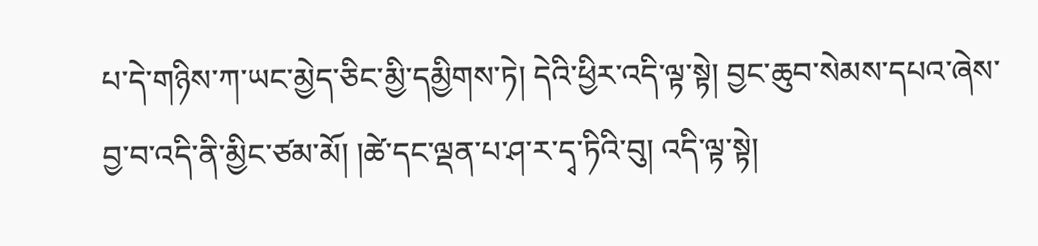པ་དེ་གཉིས་ཀ་ཡང་མྱེད་ཅིང་མྱི་དམྱིགས་ཏེ། དེའི་ཕྱིར་འདི་ལྟ་སྟེ། བྱང་ཆུབ་སེམས་དཔའ་ཞེས་བྱ་བ་འདི་ནི་མྱིང་ཙམ་མོ། །ཚེ་དང་ལྡན་པ་ཤ་ར་དྭ་ཏིའི་བུ། འདི་ལྟ་སྟེ།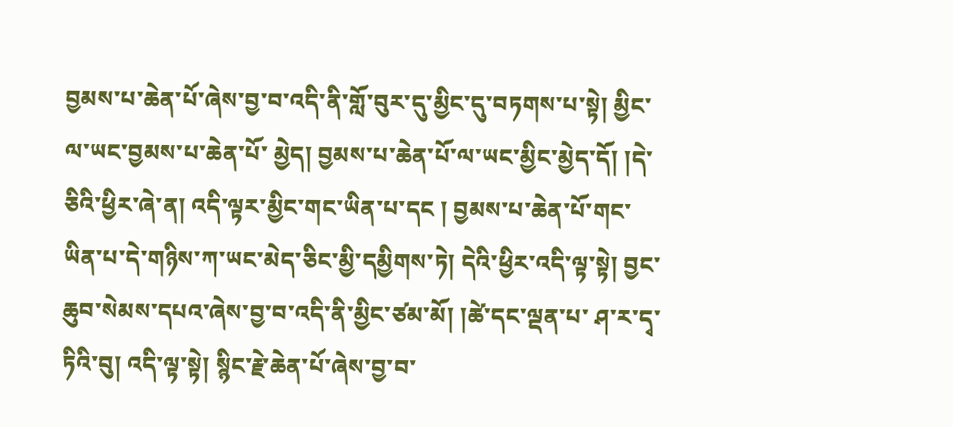བྱམས་པ་ཆེན་པོ་ཞེས་བྱ་བ་འདི་ནི་གློ་བུར་དུ་མྱིང་དུ་བཏགས་པ་སྟེ། མྱིང་ལ་ཡང་བྱམས་པ་ཆེན་པོ་ མྱེད། བྱམས་པ་ཆེན་པོ་ལ་ཡང་མྱིང་མྱེད་དོ། །དེ་ཅིའི་ཕྱིར་ཞེ་ན། འདི་ལྟར་མྱིང་གང་ཡིན་པ་དང ། བྱམས་པ་ཆེན་པོ་གང་ཡིན་པ་དེ་གཉིས་ཀ་ཡང་མེད་ཅིང་མྱི་དམྱིགས་ཏེ། དེའི་ཕྱིར་འདི་ལྟ་སྟེ། བྱང་ཆུབ་སེམས་དཔའ་ཞེས་བྱ་བ་འདི་ནི་མྱིང་ཙམ་མོ། །ཚེ་དང་ལྡན་པ་ ཤ་ར་དྭ་ཏིའི་བུ། འདི་ལྟ་སྟེ། སྙིང་རྗེ་ཆེན་པོ་ཞེས་བྱ་བ་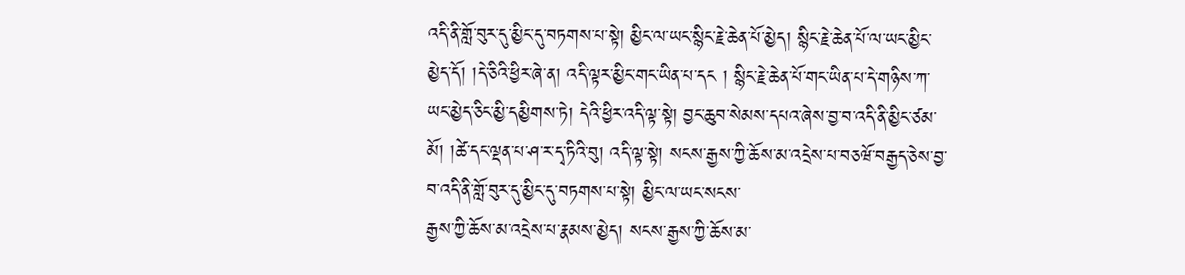འདི་ནི་གློ་བུར་དུ་མྱིང་དུ་བཏགས་པ་སྟེ། མྱིང་ལ་ཡང་སྙིང་རྗེ་ཆེན་པོ་མྱེད། སྙིང་རྗེ་ཆེན་པོ་ལ་ཡང་མྱིང་མྱེད་དོ། །དེ་ཅིའི་ཕྱིར་ཞེ་ན། འདི་ལྟར་མྱིང་གང་ཡིན་པ་དང ། སྙིང་རྗེ་ཆེན་པོ་གང་ཡིན་པ་དེ་གཉིས་ཀ་ ཡང་མྱེད་ཅིང་མྱི་དམྱིགས་ཏེ། དེའི་ཕྱིར་འདི་ལྟ་སྟེ། བྱང་ཆུབ་སེམས་དཔའ་ཞེས་བྱ་བ་འདི་ནི་མྱིང་ཙམ་མོ། །ཚེ་དང་ལྡན་པ་ཤ་ར་དྭ་ཏིའི་བུ། འདི་ལྟ་སྟེ། སངས་རྒྱས་ཀྱི་ཆོས་མ་འདྲེས་པ་བཅཝོ་བརྒྱད་ཅེས་བྱ་བ་འདི་ནི་གློ་བུར་དུ་མྱིང་དུ་བཏགས་པ་སྟེ། མྱིང་ལ་ཡང་སངས་
རྒྱས་ཀྱི་ཆོས་མ་འདྲེས་པ་རྣམས་མྱེད། སངས་རྒྱས་ཀྱི་ཆོས་མ་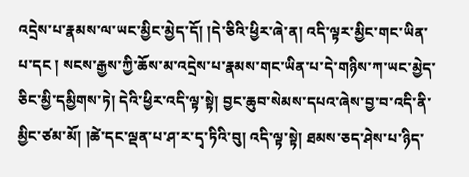འདྲེས་པ་རྣམས་ལ་ཡང་མྱིང་མྱེད་དོ། །དེ་ཅིའི་ཕྱིར་ཞེ་ན། འདི་ལྟར་མྱིང་གང་ཡིན་པ་དང ། སངས་རྒྱས་ཀྱི་ཆོས་མ་འདྲེས་པ་རྣམས་གང་ཡིན་པ་དེ་གཉིས་ཀ་ཡང་མྱེད་ཅིང་མྱི་དམྱིགས་ཏེ། དེའི་ཕྱིར་འདི་ལྟ་སྟེ། བྱང་ཆུབ་སེམས་དཔའ་ཞེས་བྱ་བ་འདི་ནི་མྱིང་ཙམ་མོ། །ཚེ་དང་ལྡན་པ་ཤ་ར་དྭ་ཏིའི་བུ། འདི་ལྟ་སྟེ། ཐམས་ཅད་ཤེས་པ་ཉིད་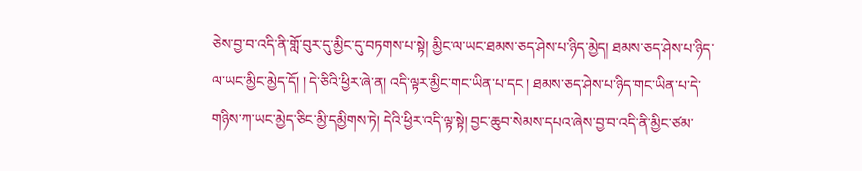ཅེས་བྱ་བ་འདི་ནི་གློ་བུར་དུ་མྱིང་དུ་བཏགས་པ་སྟེ། མྱིང་ལ་ཡང་ཐམས་ཅད་ཤེས་པ་ཉིད་མྱེད། ཐམས་ཅད་ཤེས་པ་ཉིད་ལ་ཡང་མྱིང་མྱེད་དོ། ། དེ་ཅིའི་ཕྱིར་ཞེ་ན། འདི་ལྟར་མྱིང་གང་ཡིན་པ་དང ། ཐམས་ཅད་ཤེས་པ་ཉིད་གང་ཡིན་པ་དེ་གཉིས་ཀ་ཡང་མྱེད་ཅིང་མྱི་དམྱིགས་ཏེ། དེའི་ཕྱིར་འདི་ལྟ་སྟེ། བྱང་ཆུབ་སེམས་དཔའ་ཞེས་བྱ་བ་འདི་ནི་མྱིང་ཙམ་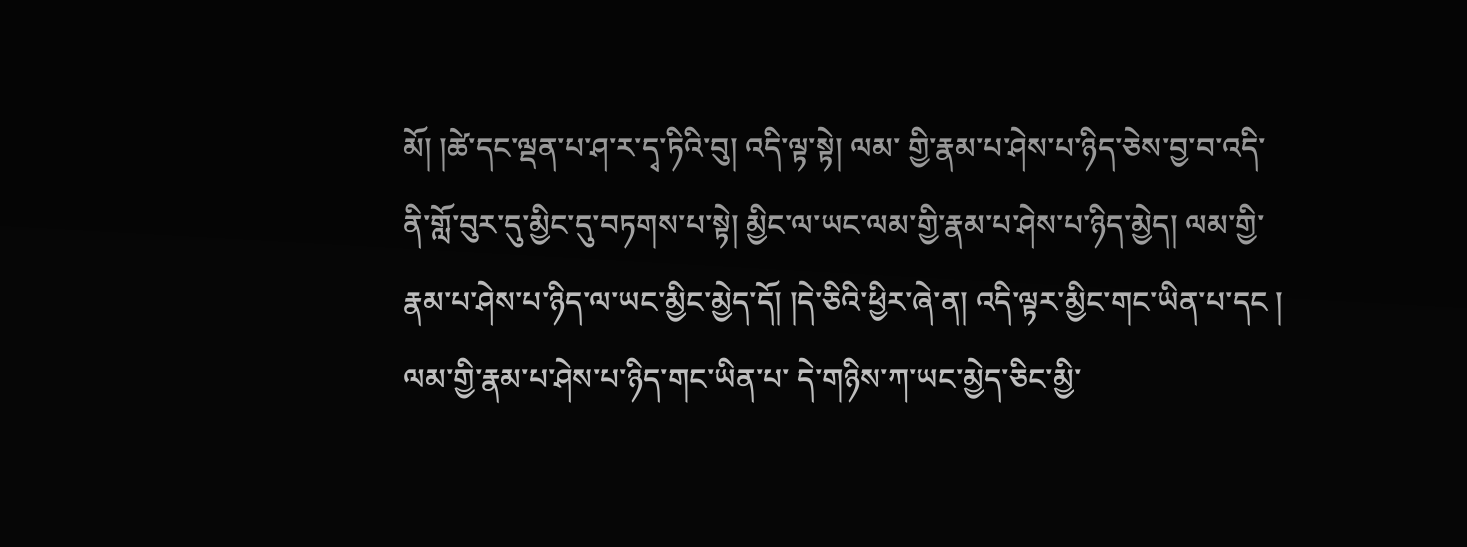མོ། །ཚེ་དང་ལྡན་པ་ཤ་ར་དྭ་ཏིའི་བུ། འདི་ལྟ་སྟེ། ལམ་ གྱི་རྣམ་པ་ཤེས་པ་ཉིད་ཅེས་བྱ་བ་འདི་ནི་གློ་བུར་དུ་མྱིང་དུ་བཏགས་པ་སྟེ། མྱིང་ལ་ཡང་ལམ་གྱི་རྣམ་པ་ཤེས་པ་ཉིད་མྱེད། ལམ་གྱི་རྣམ་པ་ཤེས་པ་ཉིད་ལ་ཡང་མྱིང་མྱེད་དོ། །དེ་ཅིའི་ཕྱིར་ཞེ་ན། འདི་ལྟར་མྱིང་གང་ཡིན་པ་དང ། ལམ་གྱི་རྣམ་པ་ཤེས་པ་ཉིད་གང་ཡིན་པ་ དེ་གཉིས་ཀ་ཡང་མྱེད་ཅིང་མྱི་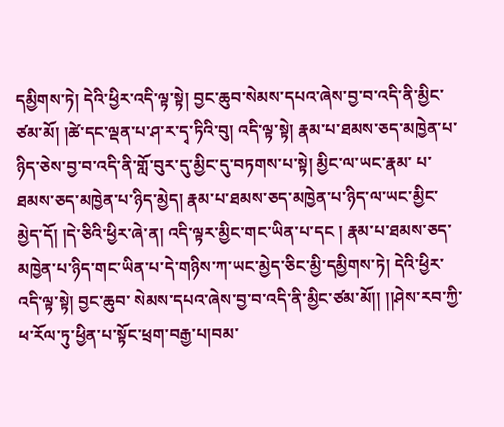དམྱིགས་ཏེ། དེའི་ཕྱིར་འདི་ལྟ་སྟེ། བྱང་ཆུབ་སེམས་དཔའ་ཞེས་བྱ་བ་འདི་ནི་མྱིང་ཙམ་མོ། །ཚེ་དང་ལྡན་པ་ཤ་ར་དྭ་ཏིའི་བུ། འདི་ལྟ་སྟེ། རྣམ་པ་ཐམས་ཅད་མཁྱེན་པ་ཉིད་ཅེས་བྱ་བ་འདི་ནི་གློ་བུར་དུ་མྱིང་དུ་བཏགས་པ་སྟེ། མྱིང་ལ་ཡང་རྣམ་ པ་ཐམས་ཅད་མཁྱེན་པ་ཉིད་མྱེད། རྣམ་པ་ཐམས་ཅད་མཁྱེན་པ་ཉིད་ལ་ཡང་མྱིང་མྱེད་དོ། །དེ་ཅིའི་ཕྱིར་ཞེ་ན། འདི་ལྟར་མྱིང་གང་ཡིན་པ་དང ། རྣམ་པ་ཐམས་ཅད་མཁྱེན་པ་ཉིད་གང་ཡིན་པ་དེ་གཉིས་ཀ་ཡང་མྱེད་ཅིང་མྱི་དམྱིགས་ཏེ། དེའི་ཕྱིར་འདི་ལྟ་སྟེ། བྱང་ཆུབ་ སེམས་དཔའ་ཞེས་བྱ་བ་འདི་ནི་མྱིང་ཙམ་མོ།། །།ཤེས་རབ་ཀྱི་ཕ་རོལ་ཏུ་ཕྱིན་པ་སྟོང་ཕྲག་བརྒྱ་པ།བམ་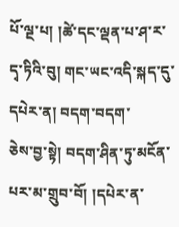པོ་ལྔ་པ། །ཚེ་དང་ལྡན་པ་ཤ་ར་དྭ་ཏིའི་བུ། གང་ཡང་འདི་སྐད་དུ་དཔེར་ན། བདག་བདག་
ཅེས་བྱ་སྟེ། བདག་ཤིན་ཏུ་མངོན་པར་མ་གྲུབ་བོ། །དཔེར་ན་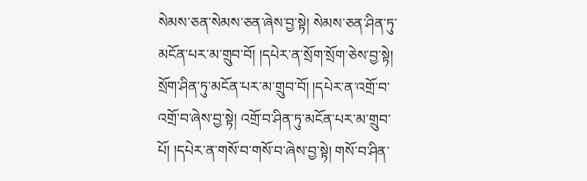སེམས་ཅན་སེམས་ཅན་ཞེས་བྱ་སྟེ། སེམས་ཅན་ཤིན་ཏུ་མངོན་པར་མ་གྲུབ་བོ། །དཔེར་ན་སྲོག་སྲོག་ཅེས་བྱ་སྟེ། སྲོག་ཤིན་ཏུ་མངོན་པར་མ་གྲུབ་བོ། །དཔེར་ན་འགྲོ་བ་ འགྲོ་བ་ཞེས་བྱ་སྟེ། འགྲོ་བ་ཤིན་ཏུ་མངོན་པར་མ་གྲུབ་པོ། །དཔེར་ན་གསོ་བ་གསོ་བ་ཞེས་བྱ་སྟེ། གསོ་བ་ཤིན་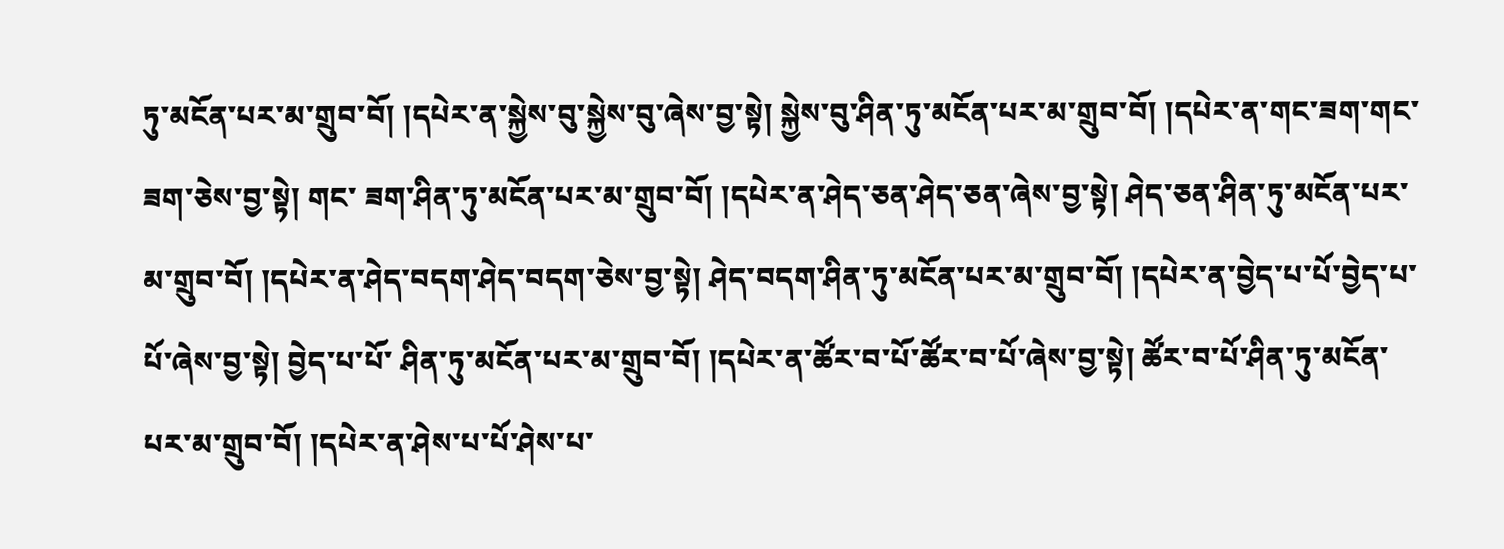ཏུ་མངོན་པར་མ་གྲུབ་བོ། །དཔེར་ན་སྐྱེས་བུ་སྐྱེས་བུ་ཞེས་བྱ་སྟེ། སྐྱེས་བུ་ཤིན་ཏུ་མངོན་པར་མ་གྲུབ་བོ། །དཔེར་ན་གང་ཟག་གང་ཟག་ཅེས་བྱ་སྟེ། གང་ ཟག་ཤིན་ཏུ་མངོན་པར་མ་གྲུབ་བོ། །དཔེར་ན་ཤེད་ཅན་ཤེད་ཅན་ཞེས་བྱ་སྟེ། ཤེད་ཅན་ཤིན་ཏུ་མངོན་པར་མ་གྲུབ་བོ། །དཔེར་ན་ཤེད་བདག་ཤེད་བདག་ཅེས་བྱ་སྟེ། ཤེད་བདག་ཤིན་ཏུ་མངོན་པར་མ་གྲུབ་བོ། །དཔེར་ན་བྱེད་པ་པོ་བྱེད་པ་པོ་ཞེས་བྱ་སྟེ། བྱེད་པ་པོ་ ཤིན་ཏུ་མངོན་པར་མ་གྲུབ་བོ། །དཔེར་ན་ཚོར་བ་པོ་ཚོར་བ་པོ་ཞེས་བྱ་སྟེ། ཚོར་བ་པོ་ཤིན་ཏུ་མངོན་པར་མ་གྲུབ་བོ། །དཔེར་ན་ཤེས་པ་པོ་ཤེས་པ་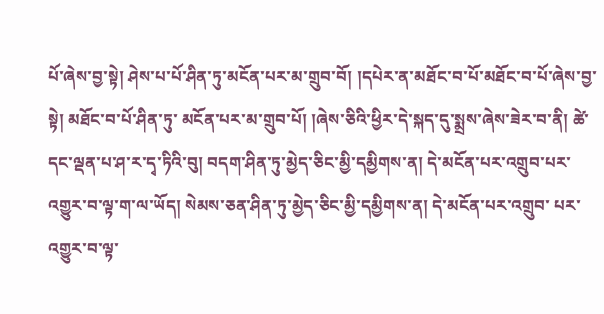པོ་ཞེས་བྱ་སྟེ། ཤེས་པ་པོ་ཤིན་ཏུ་མངོན་པར་མ་གྲུབ་བོ། །དཔེར་ན་མཐོང་བ་པོ་མཐོང་བ་པོ་ཞེས་བྱ་སྟེ། མཐོང་བ་པོ་ཤིན་ཏུ་ མངོན་པར་མ་གྲུབ་པོ། །ཞེས་ཅིའི་ཕྱིར་དེ་སྐད་དུ་སྨྲས་ཞེས་ཟེར་བ་ནི། ཚེ་དང་ལྡན་པ་ཤ་ར་དྭ་ཏིའི་བུ། བདག་ཤིན་ཏུ་མྱེད་ཅིང་མྱི་དམྱིགས་ན། དེ་མངོན་པར་འགྲུབ་པར་འགྱུར་བ་ལྟ་ག་ལ་ཡོད། སེམས་ཅན་ཤིན་ཏུ་མྱེད་ཅིང་མྱི་དམྱིགས་ན། དེ་མངོན་པར་འགྲུབ་ པར་འགྱུར་བ་ལྟ་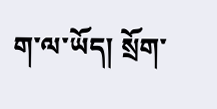ག་ལ་ཡོད། སྲོག་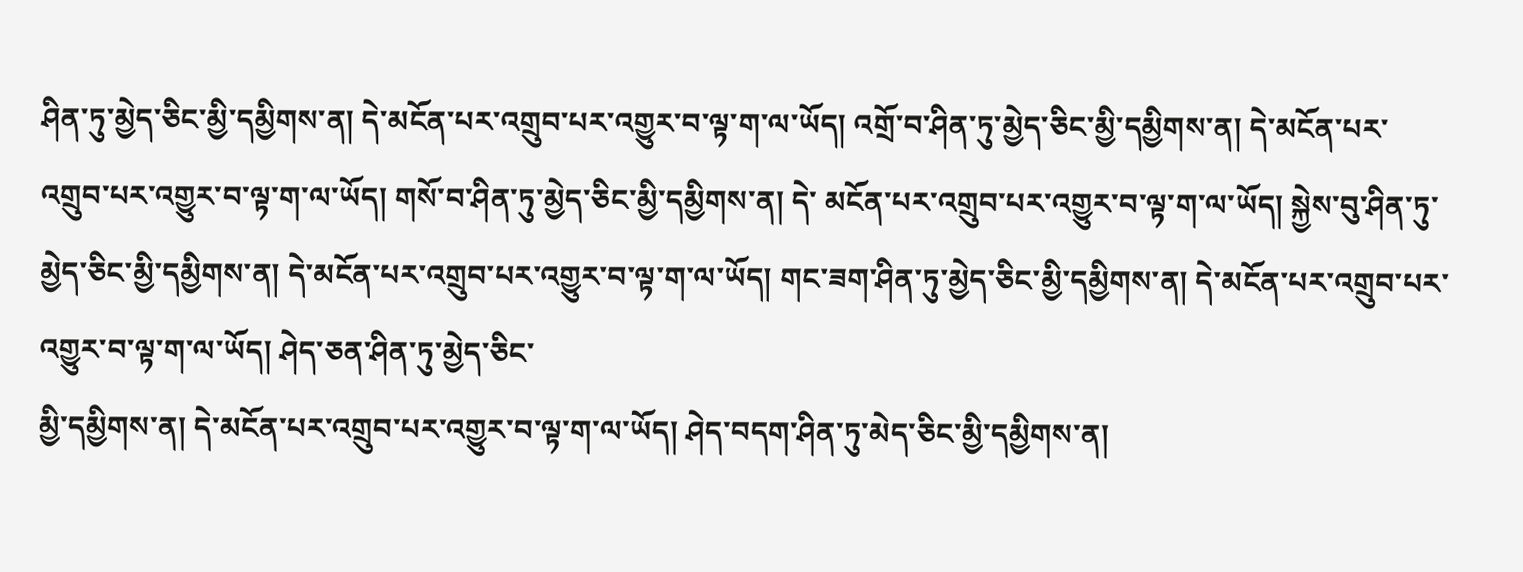ཤིན་ཏུ་མྱེད་ཅིང་མྱི་དམྱིགས་ན། དེ་མངོན་པར་འགྲུབ་པར་འགྱུར་བ་ལྟ་ག་ལ་ཡོད། འགྲོ་བ་ཤིན་ཏུ་མྱེད་ཅིང་མྱི་དམྱིགས་ན། དེ་མངོན་པར་འགྲུབ་པར་འགྱུར་བ་ལྟ་ག་ལ་ཡོད། གསོ་བ་ཤིན་ཏུ་མྱེད་ཅིང་མྱི་དམྱིགས་ན། དེ་ མངོན་པར་འགྲུབ་པར་འགྱུར་བ་ལྟ་ག་ལ་ཡོད། སྐྱེས་བུ་ཤིན་ཏུ་མྱེད་ཅིང་མྱི་དམྱིགས་ན། དེ་མངོན་པར་འགྲུབ་པར་འགྱུར་བ་ལྟ་ག་ལ་ཡོད། གང་ཟག་ཤིན་ཏུ་མྱེད་ཅིང་མྱི་དམྱིགས་ན། དེ་མངོན་པར་འགྲུབ་པར་འགྱུར་བ་ལྟ་ག་ལ་ཡོད། ཤེད་ཅན་ཤིན་ཏུ་མྱེད་ཅིང་
མྱི་དམྱིགས་ན། དེ་མངོན་པར་འགྲུབ་པར་འགྱུར་བ་ལྟ་ག་ལ་ཡོད། ཤེད་བདག་ཤིན་ཏུ་མེད་ཅིང་མྱི་དམྱིགས་ན།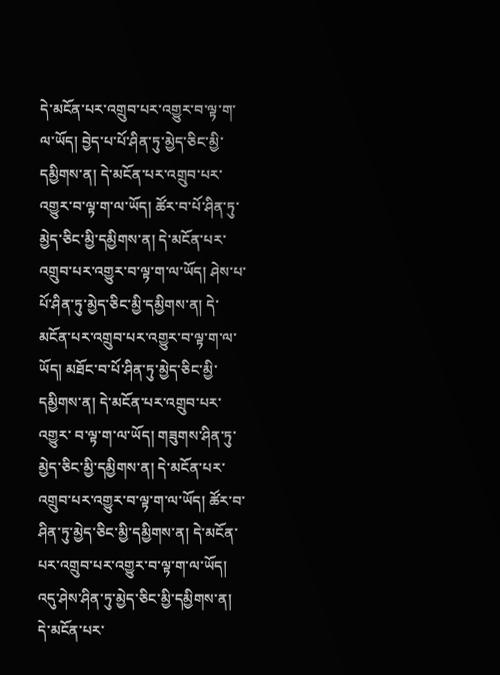དེ་མངོན་པར་འགྲུབ་པར་འགྱུར་བ་ལྟ་ག་ལ་ཡོད། བྱེད་པ་པོ་ཤིན་ཏུ་མྱེད་ཅིང་མྱི་དམྱིགས་ན། དེ་མངོན་པར་འགྲུབ་པར་འགྱུར་བ་ལྟ་ག་ལ་ཡོད། ཚོར་བ་པོ་ཤིན་ཏུ་མྱེད་ཅིང་མྱི་དམྱིགས་ན། དེ་མངོན་པར་འགྲུབ་པར་འགྱུར་བ་ལྟ་ག་ལ་ཡོད། ཤེས་པ་པོ་ཤིན་ཏུ་མྱེད་ཅིང་མྱི་དམྱིགས་ན། དེ་མངོན་པར་འགྲུབ་པར་འགྱུར་བ་ལྟ་ག་ལ་ཡོད། མཐོང་བ་པོ་ཤིན་ཏུ་མྱེད་ཅིང་མྱི་དམྱིགས་ན། དེ་མངོན་པར་འགྲུབ་པར་འགྱུར་ བ་ལྟ་ག་ལ་ཡོད། གཟུགས་ཤིན་ཏུ་མྱེད་ཅིང་མྱི་དམྱིགས་ན། དེ་མངོན་པར་འགྲུབ་པར་འགྱུར་བ་ལྟ་ག་ལ་ཡོད། ཚོར་བ་ཤིན་ཏུ་མྱེད་ཅིང་མྱི་དམྱིགས་ན། དེ་མངོན་པར་འགྲུབ་པར་འགྱུར་བ་ལྟ་ག་ལ་ཡོད། འདུ་ཤེས་ཤིན་ཏུ་མྱེད་ཅིང་མྱི་དམྱིགས་ན། དེ་མངོན་པར་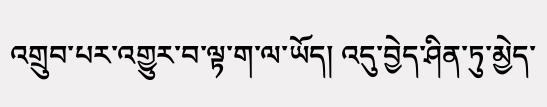འགྲུབ་པར་འགྱུར་བ་ལྟ་ག་ལ་ཡོད། འདུ་བྱེད་ཤིན་ཏུ་མྱེད་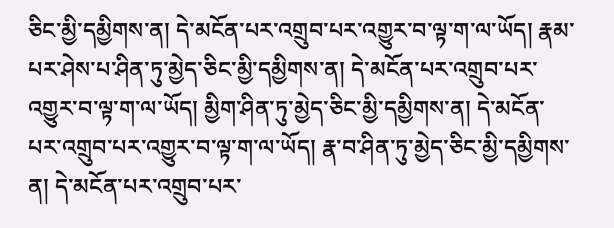ཅིང་མྱི་དམྱིགས་ན། དེ་མངོན་པར་འགྲུབ་པར་འགྱུར་བ་ལྟ་ག་ལ་ཡོད། རྣམ་པར་ཤེས་པ་ཤིན་ཏུ་མྱེད་ཅིང་མྱི་དམྱིགས་ན། དེ་མངོན་པར་འགྲུབ་པར་འགྱུར་བ་ལྟ་ག་ལ་ཡོད། མྱིག་ཤིན་ཏུ་མྱེད་ཅིང་མྱི་དམྱིགས་ན། དེ་མངོན་པར་འགྲུབ་པར་འགྱུར་བ་ལྟ་ག་ལ་ཡོད། རྣ་བ་ཤིན་ཏུ་མྱེད་ཅིང་མྱི་དམྱིགས་ན། དེ་མངོན་པར་འགྲུབ་པར་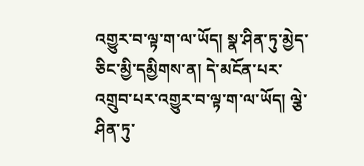འགྱུར་བ་ལྟ་ག་ལ་ཡོད། སྣ་ཤིན་ཏུ་མྱེད་ཅིང་མྱི་དམྱིགས་ན། དེ་མངོན་པར་འགྲུབ་པར་འགྱུར་བ་ལྟ་ག་ལ་ཡོད། ལྕེ་ཤིན་ཏུ་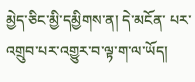མྱེད་ཅིང་མྱི་དམྱིགས་ན། དེ་མངོན་ པར་འགྲུབ་པར་འགྱུར་བ་ལྟ་ག་ལ་ཡོད།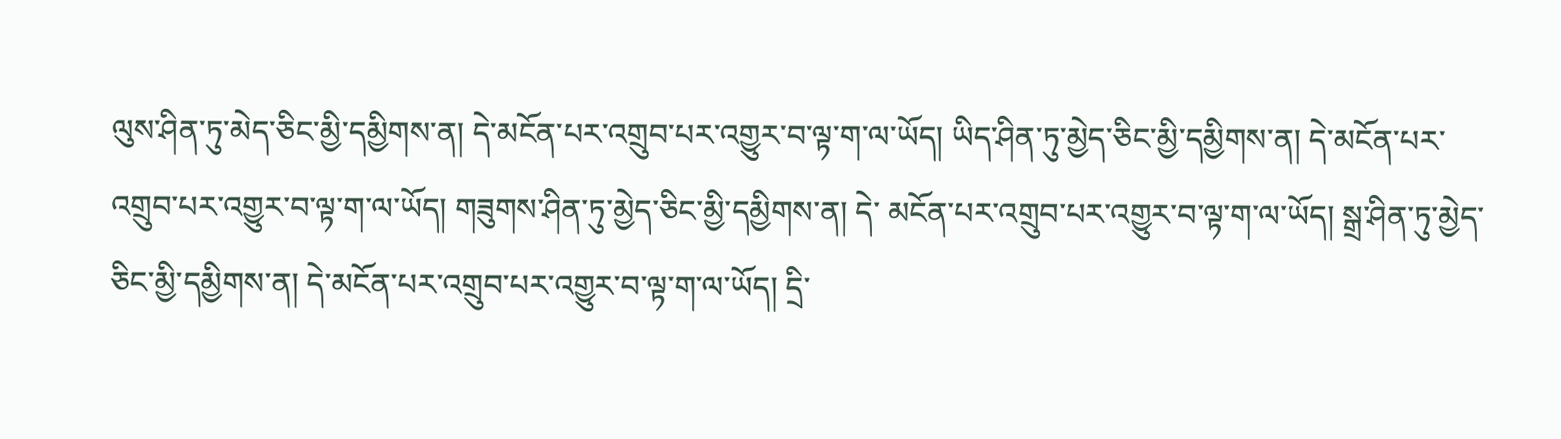ལུས་ཤིན་ཏུ་མེད་ཅིང་མྱི་དམྱིགས་ན། དེ་མངོན་པར་འགྲུབ་པར་འགྱུར་བ་ལྟ་ག་ལ་ཡོད། ཡིད་ཤིན་ཏུ་མྱེད་ཅིང་མྱི་དམྱིགས་ན། དེ་མངོན་པར་འགྲུབ་པར་འགྱུར་བ་ལྟ་ག་ལ་ཡོད། གཟུགས་ཤིན་ཏུ་མྱེད་ཅིང་མྱི་དམྱིགས་ན། དེ་ མངོན་པར་འགྲུབ་པར་འགྱུར་བ་ལྟ་ག་ལ་ཡོད། སྒྲ་ཤིན་ཏུ་མྱེད་ཅིང་མྱི་དམྱིགས་ན། དེ་མངོན་པར་འགྲུབ་པར་འགྱུར་བ་ལྟ་ག་ལ་ཡོད། དྲི་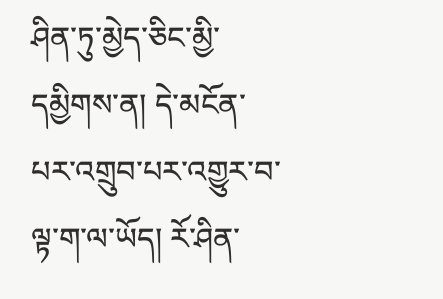ཤིན་ཏུ་མྱེད་ཅིང་མྱི་དམྱིགས་ན། དེ་མངོན་པར་འགྲུབ་པར་འགྱུར་བ་ལྟ་ག་ལ་ཡོད། རོ་ཤིན་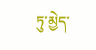ཏུ་མྱེད་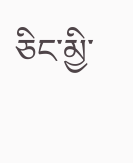ཅིང་མྱི་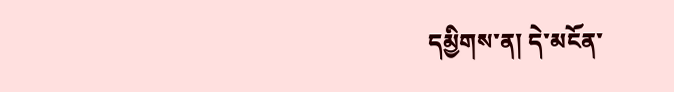དམྱིགས་ན། དེ་མངོན་